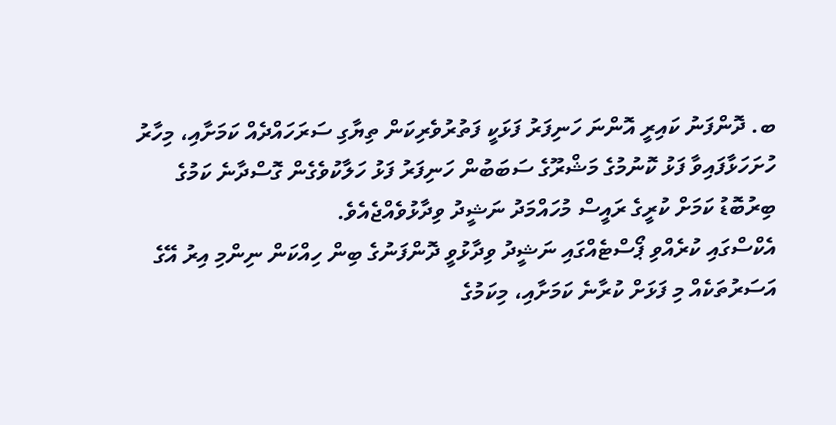ބ. ދޮންފަނު ކައިރީ އޮންނަ ހަނިފަރު ފަޅަކީ ފަތުރުވެރިކަން ތިޔާގި ސަރަހައްދެއް ކަމަށާއި، މިހާރު ހުށަހަޅާފައިވާ ފަޅު ކޮނުމުގެ މަޝްރޫގެ ސަބަބުން ހަނިފަރު ފަޅު ހަލާކުވެގެން ގޮސްދާނެ ކަމުގެ ބިރުބޮޑު ކަމަށް ކުރީގެ ރައީސް މުހައްމަދު ނަޝީދު ވިދާޅުވެއްޖެއެވެ.
އެކްސްގައި ކުރެއްވި ޕޯސްޓެއްގައި ނަޝީދު ވިދާޅުވީ ދޮންފަނުގެ ބިން ހިއްކަން ނިންމި އިރު އޭގެ އަސަރުތަކެއް މި ފަޅަށް ކުރާނެ ކަމަށާއި، މިކަމުގެ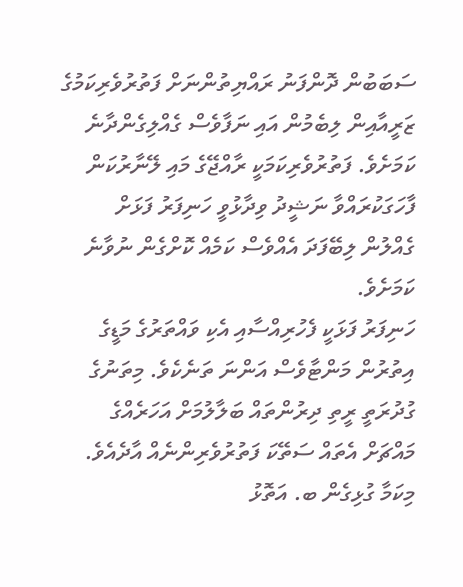ސަބަބުން ދޮންފަނު ރައްޔިތުންނަށް ފަތުރުވެރިކަމުގެ ޒަރީއާއިން ލިބެމުން އައި ނަފާވެސް ގެއްލިގެންދާނެ ކަމަށެވެ. ފަތުރުވެރިކަމަކީ ރާއްޖޭގެ މައި ލޭނާރުކަން ފާހަގަކުރައްވާ ނަޝީދު ވިދާޅުވީ ހަނިފަރު ފަޅަށް ގެއްލުން ލިބޭފަދަ އެއްވެސް ކަމެއް ކޮށްގެން ނުވާނެ ކަމަށެވެ.
ހަނިފަރު ފަޅަކީ ފެހުރިއްސާއި އެކި ވައްތަރުގެ މަޑީގެ އިތުރުން މަންޓާވެސް އަންނަ ތަނެކެވެ. މިތަނުގެ ގުދުރަތީ ރީތި ދިރުންތައް ބަލާލުމަށް އަހަރެއްގެ މައްޗަށް އެތައް ސަތޭކަ ފަތުރުވެރިންނެއް އާދެއެވެ.
މިކަމާ ގުޅިގެން ބ. އަތޮޅު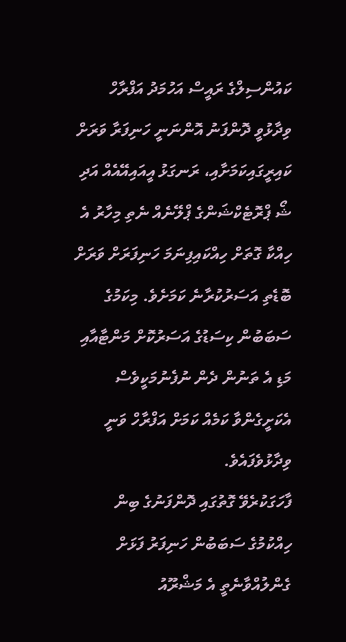ކައުންސިލްގެ ރައީސް އަހުމަދު އަފްރާހް ވިދާޅުވީ ދޮންފަނު އޮންނަނީ ހަނިފަރާ ވަރަށް ކައިރީގައިކަމަށާއި، ރަނގަޅު އީއައިއޭއެއް އަދި ޝޯ ޕްރޮޓެކްޝަންގެ ޕްލޭނެއް ނެތި މިހާރު އެ ހިއްކާ ގޮތަށް ހިއްކައިފިނަމަ ހަނިފަރަށް ވަރަށް ބޮޑެތި އަސަރުކުރާނެ ކަމަށެވެ. މިކަމުގެ ސަބަބުން ކިސަޑުގެ އަސަރުކޮށް މަންޓާއާއި މަޑި އެ ތަނުން ދެން ނުފެނުމަކީވެސް އެކަށީގެންވާ ކަމެއް ކަމަށް އަފްރާހް ވަނީ ވިދާޅުވެފައެވެ.
ފާހަގަކުރެވޭ ގޮތުގައި ދޮންފަނުގެ ބިން ހިއްކުމުގެ ސަބަބުން ހަނިފަރު ފަޅަށް ގެންލުއްވާނެތީ އެ މަޝްރޫއު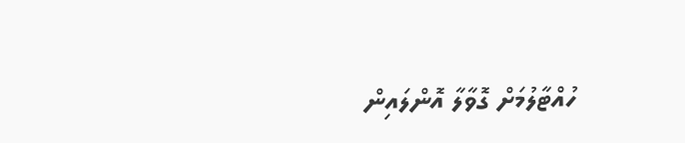ހުއްޓާލުމަށް ގޮވާލާ އޮންލައިން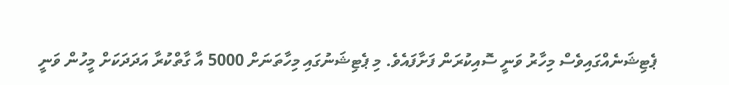ޕެޓިޝަނެއްގައިވެސް މިހާރު ވަނީ ސޮއިކުރަން ފަށާފައެވެ. މި ޕެޓިޝަނުގައި މިހާތަނަށް 5000 އާ ގާތްކުރާ އަދަދަކަށް މީހުން ވަނީ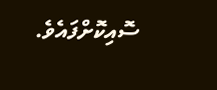ސޮއިކޮށްފައެވެ.